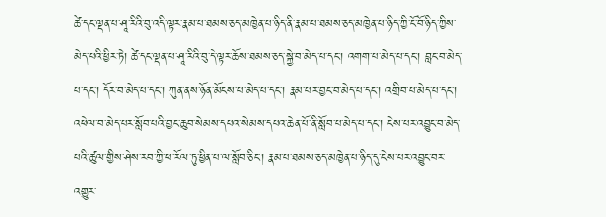ཚེ་དང་ལྡན་པ་ཤཱ་རིའི་བུ་འདི་ལྟར་རྣམ་པ་ཐམས་ཅད་མཁྱེན་པ་ཉིད་ནི་རྣམ་པ་ཐམས་ཅད་མཁྱེན་པ་ཉིད་ཀྱི་ངོ་བོ་ཉིད་ཀྱིས་མེད་པའི་ཕྱིར་ཏེ། ཚེ་དང་ལྡན་པ་ཤཱ་རིའི་བུ་དེ་ལྟར་ཆོས་ཐམས་ཅད་སྐྱེ་བ་མེད་པ་དང་། འགག་པ་མེད་པ་དང་། བླང་བ་མེད་པ་དང་། དོར་བ་མེད་པ་དང་། ཀུན་ནས་ཉོན་མོངས་པ་མེད་པ་དང་། རྣམ་པར་བྱང་བ་མེད་པ་དང་། འགྲིབ་པ་མེད་པ་དང་། འཕེལ་བ་མེད་པར་སློབ་པའི་བྱང་ཆུབ་སེམས་དཔའ་སེམས་དཔའ་ཆེན་པོ་ནི་སློབ་པ་མེད་པ་དང་། ངེས་པར་འབྱུང་བ་མེད་པའི་ཚུལ་གྱིས་ཤེས་རབ་ཀྱི་ཕ་རོལ་ཏུ་ཕྱིན་པ་ལ་སློབ་ཅིང་། རྣམ་པ་ཐམས་ཅད་མཁྱེན་པ་ཉིད་དུ་ངེས་པར་འབྱུང་བར་འགྱུར་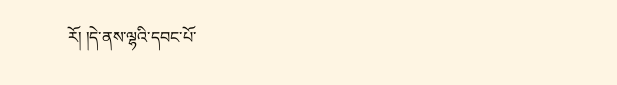རོ། །དེ་ནས་ལྷའི་དབང་པོ་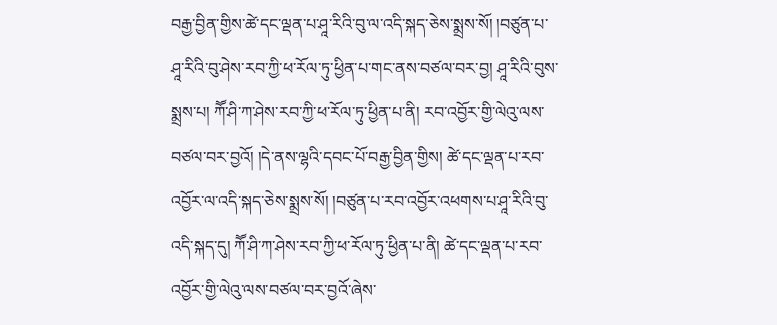བརྒྱ་བྱིན་གྱིས་ཚེ་དང་ལྡན་པ་ཤཱ་རིའི་བུ་ལ་འདི་སྐད་ཅེས་སྨྲས་སོ། །བཙུན་པ་ཤཱ་རིའི་བུ་ཤེས་རབ་ཀྱི་ཕ་རོལ་ཏུ་ཕྱིན་པ་གང་ནས་བཙལ་བར་བྱ། ཤཱ་རིའི་བུས་སྨྲས་པ། ཀཽ་ཤི་ཀ་ཤེས་རབ་ཀྱི་ཕ་རོལ་ཏུ་ཕྱིན་པ་ནི། རབ་འབྱོར་གྱི་ལེའུ་ལས་བཙལ་བར་བྱའོ། །དེ་ནས་ལྷའི་དབང་པོ་བརྒྱ་བྱིན་གྱིས། ཚེ་དང་ལྡན་པ་རབ་འབྱོར་ལ་འདི་སྐད་ཅེས་སྨྲས་སོ། །བཙུན་པ་རབ་འབྱོར་འཕགས་པ་ཤཱ་རིའི་བུ་འདི་སྐད་དུ། ཀཽ་ཤི་ཀ་ཤེས་རབ་ཀྱི་ཕ་རོལ་ཏུ་ཕྱིན་པ་ནི། ཚེ་དང་ལྡན་པ་རབ་འབྱོར་གྱི་ལེའུ་ལས་བཙལ་བར་བྱའོ་ཞེས་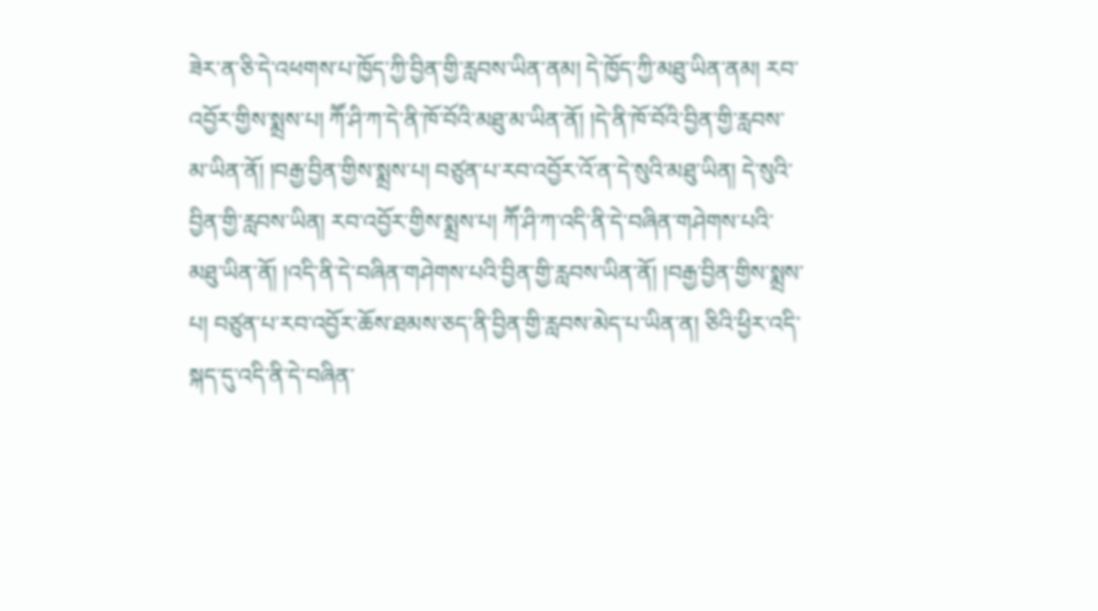ཟེར་ན་ཅི་དེ་འཕགས་པ་ཁྱོད་ཀྱི་བྱིན་གྱི་རླབས་ཡིན་ནམ། དེ་ཁྱོད་ཀྱི་མཐུ་ཡིན་ནམ། རབ་འབྱོར་གྱིས་སྨྲས་པ། ཀཽ་ཤི་ཀ་དེ་ནི་ཁོ་བོའི་མཐུ་མ་ཡིན་ནོ། །དེ་ནི་ཁོ་བོའི་བྱིན་གྱི་རླབས་མ་ཡིན་ནོ། །བརྒྱ་བྱིན་གྱིས་སྨྲས་པ། བཙུན་པ་རབ་འབྱོར་འོ་ན་དེ་སུའི་མཐུ་ཡིན། དེ་སུའི་བྱིན་གྱི་རླབས་ཡིན། རབ་འབྱོར་གྱིས་སྨྲས་པ། ཀཽ་ཤི་ཀ་འདི་ནི་དེ་བཞིན་གཤེགས་པའི་མཐུ་ཡིན་ནོ། །འདི་ནི་དེ་བཞིན་གཤེགས་པའི་བྱིན་གྱི་རླབས་ཡིན་ནོ། །བརྒྱ་བྱིན་གྱིས་སྨྲས་པ། བཙུན་པ་རབ་འབྱོར་ཆོས་ཐམས་ཅད་ནི་བྱིན་གྱི་རླབས་མེད་པ་ཡིན་ན། ཅིའི་ཕྱིར་འདི་སྐད་དུ་འདི་ནི་དེ་བཞིན་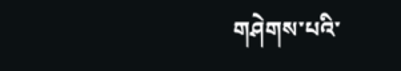གཤེགས་པའི་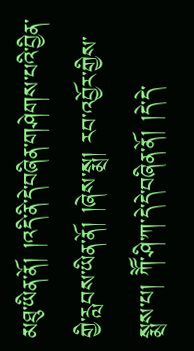མཐུ་ཡིན་ནོ། །འདི་ནི་དེ་བཞིན་གཤེགས་པའི་བྱིན་གྱི་རླབས་ཡིན་ནོ། །ཞེས་སྨྲ། རབ་འབྱོར་གྱིས་སྨྲས་པ། ཀཽ་ཤི་ཀ་དེ་དེ་བཞིན་ནོ། །དེ་དེ་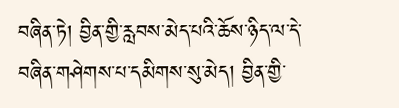བཞིན་ཏེ། བྱིན་གྱི་རླབས་མེད་པའི་ཆོས་ཉིད་ལ་དེ་བཞིན་གཤེགས་པ་དམིགས་སུ་མེད། བྱིན་གྱི་